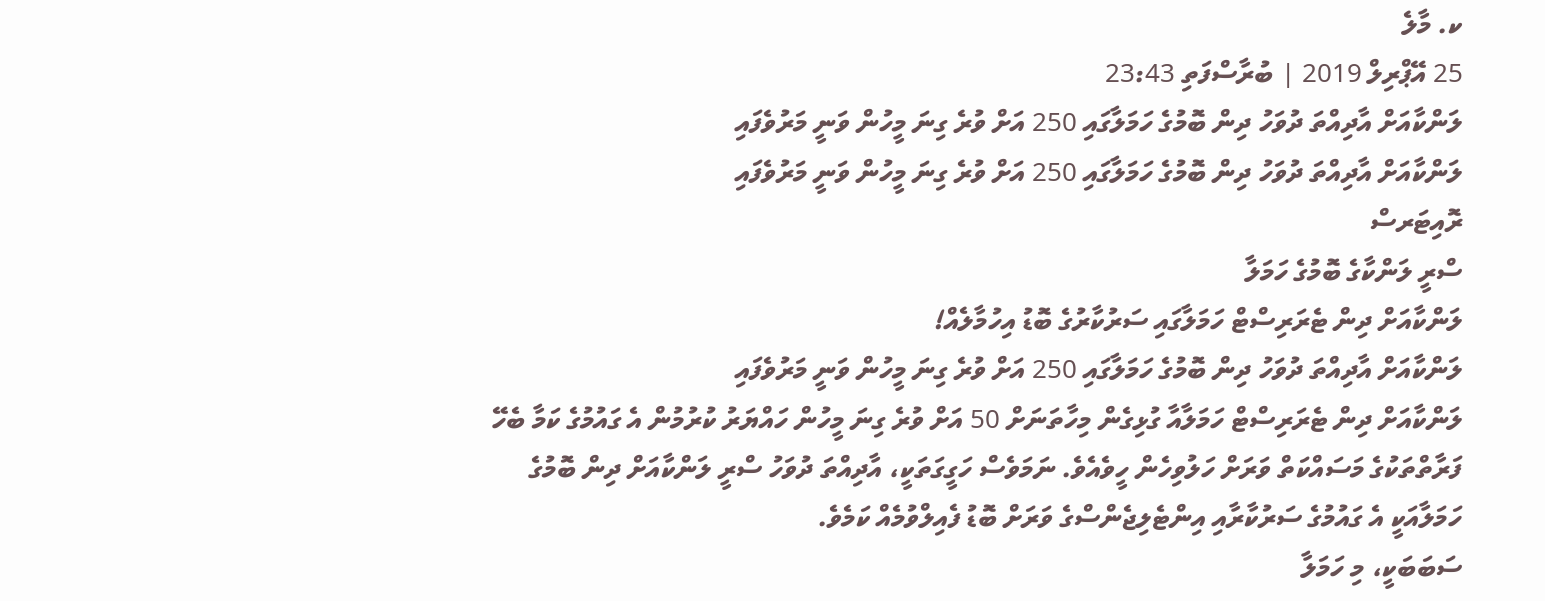ކ. މާލެ
25 އޭޕްރިލް 2019 | ބުރާސްފަތި 23:43
ލަންކާއަށް އާދިއްތަ ދުވަހު ދިން ބޮމުގެ ހަމަލާގައި 250 އަށް ވުރެ ގިނަ މީހުން ވަނީ މަރުވެފައި
ލަންކާއަށް އާދިއްތަ ދުވަހު ދިން ބޮމުގެ ހަމަލާގައި 250 އަށް ވުރެ ގިނަ މީހުން ވަނީ މަރުވެފައި
ރޮއިޓަރސް
ސްރީ ލަންކާގެ ބޮމުގެ ހަމަލާ
ލަންކާއަށް ދިން ޓެރަރިސްޓް ހަމަލާގައި ސަރުކާރުގެ ބޮޑު އިހުމާލެއް!
ލަންކާއަށް އާދިއްތަ ދުވަހު ދިން ބޮމުގެ ހަމަލާގައި 250 އަށް ވުރެ ގިނަ މީހުން ވަނީ މަރުވެފައި
ލަންކާއަށް ދިން ޓެރަރިސްޓް ހަމަލާއާ ގުޅިގެން މިހާތަނަށް 50 އަށް ވުރެ ގިނަ މީހުން ހައްޔަރު ކުރުމުން އެ ގައުމުގެ ކަމާ ބެހޭ ފަރާތްތަކުގެ މަސައްކަތް ވަރަށް ހަލުވިހެން ހީވެއެވެ. ނަމަވެސް ހަގީގަތަކީ، އާދިއްތަ ދުވަހު ސްރީ ލަންކާއަށް ދިން ބޮމުގެ ހަމަލާއަކީ އެ ގައުމުގެ ސަރުކާރާއި އިންޓެލިޖެންސްގެ ވަރަށް ބޮޑު ފެއިލްވުމެއް ކަމެވެ.
ސަބަބަކީ، މި ހަމަލާ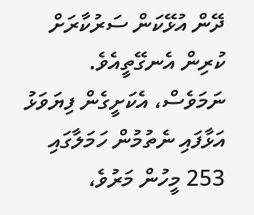ދޭން އުޅޭކަން ސަރުކާރަށް ކުރިން އެނގޭތީއެވެ. ނަމަވެސް، އެކަށީގެން ފިޔަވަޅު އަޅާފައި ނެތުމުން ހަމަލާގައި 253 މީހުން މަރުވެ،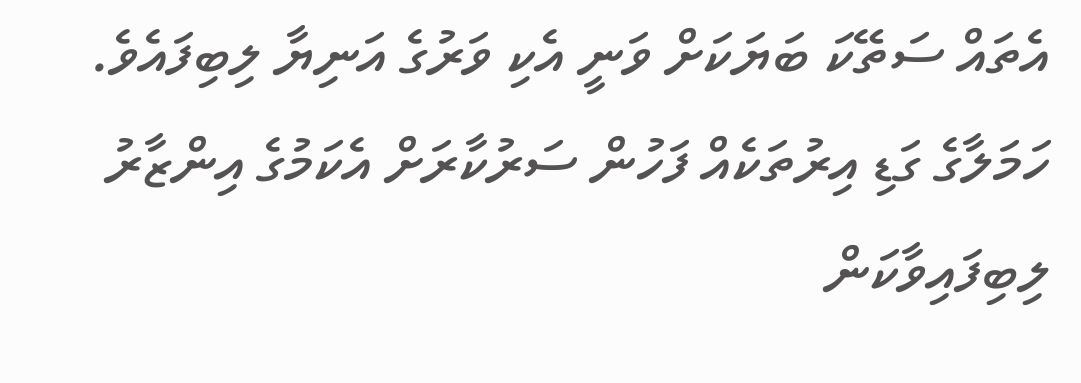އެތައް ސަތޭކަ ބަޔަކަށް ވަނީ އެކި ވަރުގެ އަނިޔާ ލިބިފައެވެ.
ހަމަލާގެ ގަޑި އިރުތަކެއް ފަހުން ސަރުކާރަށް އެކަމުގެ އިންޒާރު ލިބިފައިވާކަން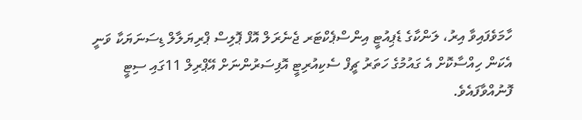ހާމަވެފައިވާ އިރު، ލަންކާގެ ޑެޕިއުޓީ އިންސްޕެކްޓަރ ޖެނެރަލް އޮފް ޕޮލިސް ޕްރިޔަލާލް ޑިސަނަޔަކާ ވަނީ އެކަން ހިއްސާކޮށް އެ ގައުމުގެ ހަތަރު ޗީފް ސެކިއުރިޓީ އޮފިސަރުންނަށް އޭޕްރިލް 11ގައި ސިޓީ ފޮނުއްވާފައެވެ.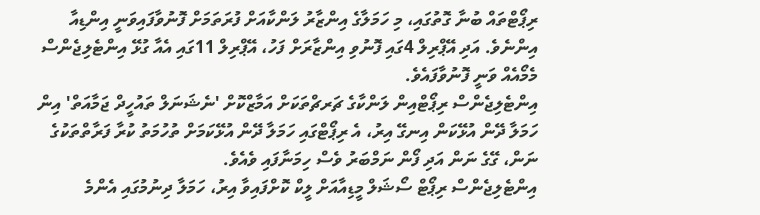ރިޕޯޓްތައް ބުނާ ގޮތުގައި، މި ހަމަލާގެ އިންޒާރު ލަންކާއަށް ފުރަތަމަށް ފޮނުވާފައިވަނީ އިންޑިއާ އިންނެވެ. އަދި އޭޕްރިލް 4ގައި ފޮނުވި އިންޒާރަށް ފަހު، އޭޕްރިލް 11ގައި އެއާ ގުޅޭ އިންޓެލިޖެންސް މެމޯއެއް ވަނީ ފޮނުވާފައެވެ.
އިންޓެލިޖެންސް ރިޕޯޓްއިން ލަންކާގެ ޗަރޗްތަކަށް އަމާޒްކޮށް 'ނެޝަނަލް ތައުހީދް ޖަމާއަތް' އިން ހަމަލާ ދޭން އުޅޭކަން އިނގޭ އިރު، އެ ރިޕޯޓްގައި ހަމަލާ ދޭން އުޅޭކަމަށް ތުހުމަތު ކުރާ ފަރާތްތަކުގެ ނަން، ގޭގެ ނަން އަދި ފޯން ނަމްބަރު ވެސް ހިމަނާފައި ވެއެވެ.
އިންޓެލިޖެންސް ރިޕޯޓް ސޯޝަލް މީޑިއާއަށް ލީކް ކޮށްފައިވާ އިރު، ހަމަލާ ދިނުމުގައި އެންމެ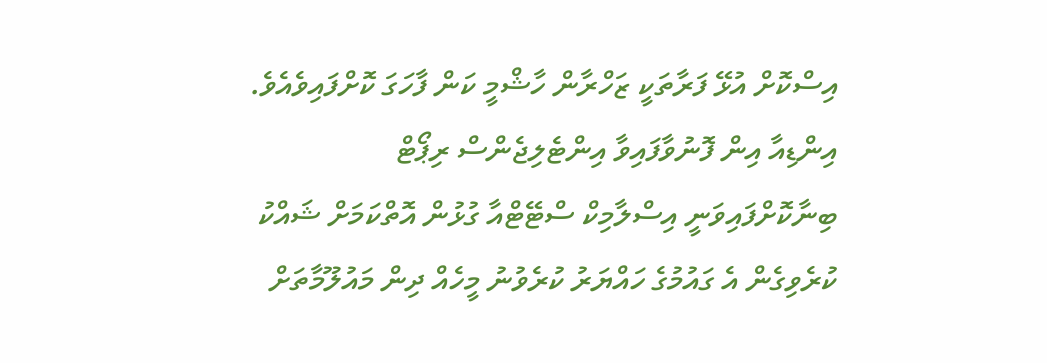އިސްކޮށް އުޅޭ ފަރާތަކީ ޒަހްރާން ހާޝްމީ ކަން ފާހަގަ ކޮށްފައިވެއެވެ.
އިންޑިއާ އިން ފޮނުވާފައިވާ އިންޓެލިޖެންސް ރިޕޯޓް ބިނާކޮށްފައިވަނީ އިސްލާމިކް ސްޓޭޓްއާ ގުޅުން އޮތްކަމަށް ޝައްކު ކުރެވިގެން އެ ގައުމުގެ ހައްޔަރު ކުރެވުނު މީހެއް ދިން މައުލޫމާތަށް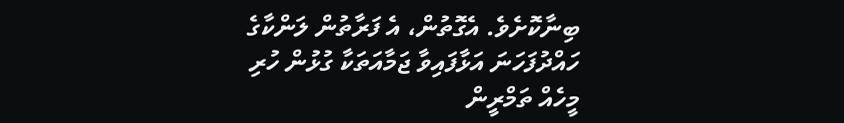ބިނާކޮށެވެ. އެގޮތުން، އެ ފަރާތުން ލަންކާގެ ހައްދުފަހަނަ އަޅާފައިވާ ޖަމާއަތަކާ ގުޅުން ހުރި މީހެއް ތަމްރީން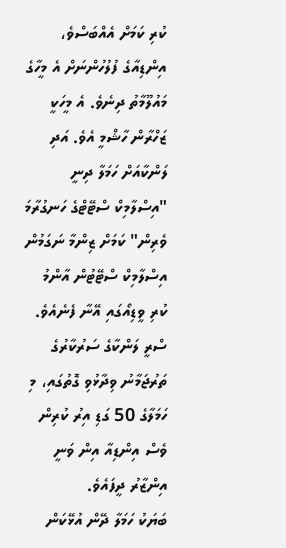ކުރި ކަމަށް އެއްބަސްވެ، އިންޑިއާގެ ފުލުހުންނަށް އެ މީހާގެ މައުލޫމާތު ދިނެވެ. އެ މީހަކީ ޒަހްރާން ހާޝްމީ އެވެ. އަދި ލަންކާއަށް ހަމަލާ ދިނީ "އިސްލާމިކް ސްޓޭޓްގެ ހަނގުރާމަ ވެރިން" ކަމަށް ޒިންމާ ނަގަމުން އިސްލާމިކް ސްޓޭޓުން އާންމު ކުރި ވީޑިއޯގައި އޭނާ ފެނެއެވެ.
ސްރީ ލަންކާގެ ސަރުކާރުގެ ތަރުޖަމާނު ވިދާޅުވި ގޮތުގައި، މި ހަމަލާގެ 50 ގަޑި އިރު ކުރިން ވެސް އިންޑިއާ އިން ވަނީ އިންޒާރު ދީފައެވެ.
ބަޔަކު ހަމަލާ ދޭން އުޅޭކަން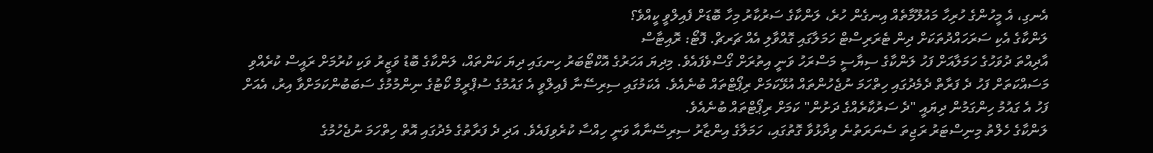އެނގި، އެ މީހުންގެ ހުރިހާ މައުލޫމާތެއް އިނގެން ހުރެ، ލަންކާގެ ސަރުކާރު މިހާ ބޮޑަށް ފެއިލްވީ ކީއްވެ؟
ލަންކާގެ އެކި ސަރަހައްދުތަކަށް ދިން ޓެރަރިސްޓް ހަމަލާގައި ގޮއްވާލި އެއް ޗަރޗް. ފޮޓޯ: ރޮއިޓާސް
އާދިއްތަ ދުވަހުގެ ހަމަލާއަށް ފަހު ލަންކާގެ ސިޔާސީ މަސްރަހު ވަނީ އިތުރަށް ގޯސްވެފައެވެ. މިދިޔަ އަހަރުގެ އޮކްޓޯބަރު ހިނގައި ދިޔަ ކަންތައް، ލަންކާގެ ބޮޑު ވަޒީރު ވަކި ކުރުމަށް ރައީސް ކުރެއްވި މަސައްކަތަށް ފަހު ދެ ފަރާތް ދެމެދުގައި ހިތްހަމަ ނުޖެހުންތައް އުޅޭކަމަށް ރިޕޯޓްތައް ބުނެއެވެ. އެކަމުގައި ސިރިސޭނާ ފެއިލްވީ އެ ގައުމުގެ ސުޕްރީމް ކޯޓުގެ ނިންމުމުގެ ސަބަބުންކަމަށްވާ އިރު، އެއަށް ފަހު އެ ގައުމު ހިންގަމުން ދިޔައީ "ދެ ސަރުކާރެއްގެ ދަށުން" ކަމަށް ރިޕޯޓްތައް ބުނެއެވެ.
ލަންކާގެ ހެލްތު މިނިސްޓަރު ރަޖިތަ ސެނަރަތުނެ ވިދާޅުވާ ގޮތުގައި، ހަމަލާގެ އިންޒާރު ސިރިސޭނާއާ ވަނީ ހިއްސާ ކުރެވިފައެވެ. އަދި ދެ ފަރާތުގެ މެދުގައި އޮތް ހިތްހަމަ ނުޖެހުމުގެ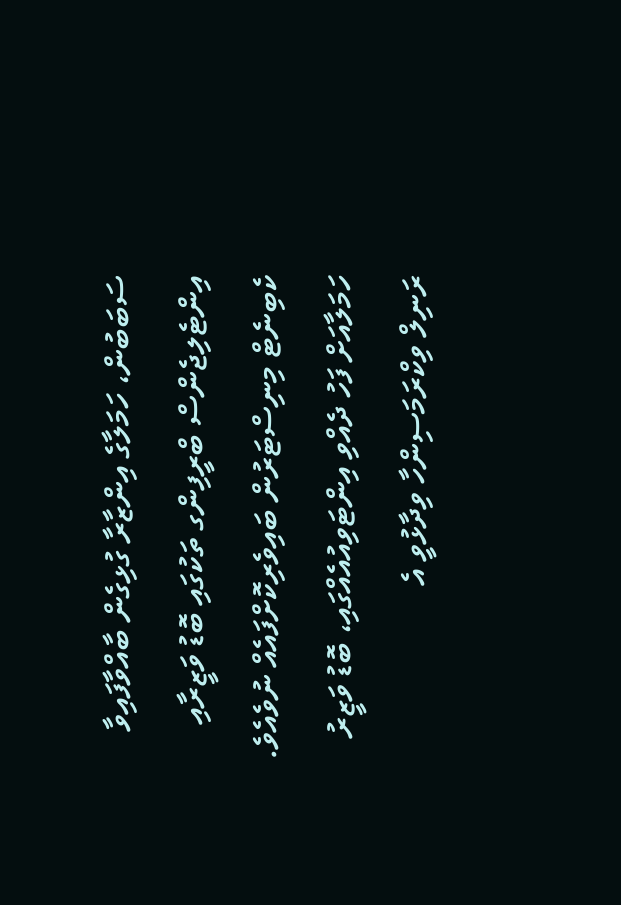ސަބަބުން، ހަމަލާގެ އިންޒާރާ ގުޅިގެން ބާއްވާފައިވާ އިންޓެލިޖެންސް ބްރީފިންގ ތަކުގައި ބޮޑު ވަޒީރާއި ކެބިނެޓް މިނިސްޓަރުން ބައިވެރިކޮށްފައެއް ނުވެއެވެ.
ހަމަލާއަށް ފަހު ދެއްވި އިންޓަވިއުއެއްގައި، ބޮޑު ވަޒީރު ރަނިލް ވިކްރަމަސިންހާ ވިދާޅުވީ އެ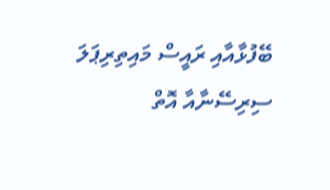ބޭފުޅާއާއި ރައީސް މައިތިރިޕަލަ ސިރިސޭނާއާ އޮތް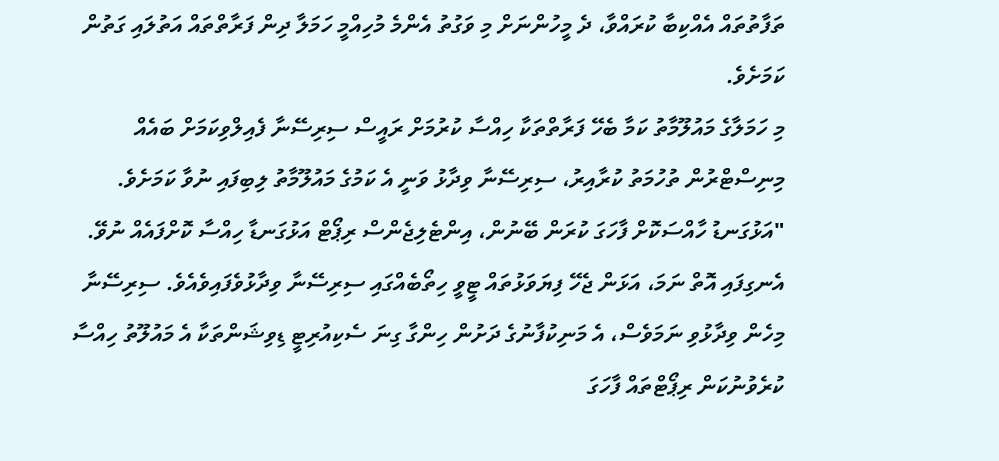ތަފާތުތައް އެއްކިބާ ކުރައްވާ، ދެ މީހުންނަށް މި ވަގުތު އެންމެ މުހިއްމީ ހަމަލާ ދިން ފަރާތްތައް އަތުލައި ގަތުން ކަމަށެވެ.
މި ހަމަލާގެ މައުލޫމާތު ކަމާ ބެހޭ ފަރާތްތަކާ ހިއްސާ ކުރުމަށް ރައީސް ސިރިސޭނާ ފެއިލްވިކަމަށް ބައެއް މިނިސްޓްރުން ތުހުމަތު ކުރާއިރު، ސިރިސޭނާ ވިދާޅު ވަނީ އެ ކަމުގެ މައުލޫމާތު ލިބިފައި ނުވާ ކަމަށެވެ.
"އަޅުގަނޑު ހާއްސަކޮށް ފާހަގަ ކުރަން ބޭނުން، އިންޓެލިޖެންސް ރިޕޯޓް އަޅުގަނޑާ ހިއްސާ ކޮށްފައެއް ނުވޭ. އެނގިފައި އޮތް ނަމަ، އަޅަން ޖެހޭ ފިޔަވަޅުތައް ޓީވީ ހިތޯބެއްގައި ސިރިސޭނާ ވިދާޅުވެފައިވެއެވެ. ސިރިސޭނާ މިހެން ވިދާޅުވި ނަމަވެސް، އެ މަނިކުފާނުގެ ދަށުން ހިންގާ ގިނަ ސެކިއުރިޓީ ޑިވިޝަންތަކާ އެ މައުލޫތު ހިއްސާ ކުރެވުނުކަން ރިޕޯޓްތައް ފާހަގަ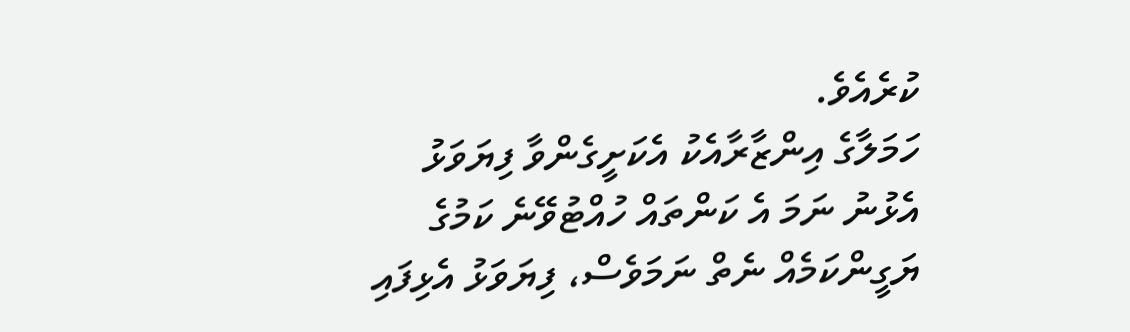ކުރެއެވެ.
ހަމަލާގެ އިންޒާރާއެކު އެކަށީގެންވާ ފިޔަވަޅު އެޅުނު ނަމަ އެ ކަންތައް ހުއްޓުވޭނެ ކަމުގެ ޔަގީންކަމެއް ނެތް ނަމަވެސް، ފިޔަވަޅު އެޅިފައި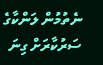ނެތުމުން ލަންކާގެ ސަރުކާރަށް ގިނަ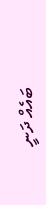ބައެއް ދަނީ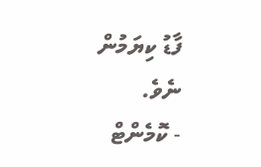ފާޑު ކިޔަމުން ނެވެ.
- ކޮމެންޓް